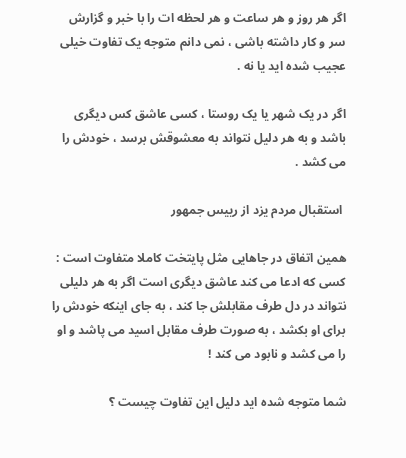اگر هر روز و هر ساعت و هر لحظه ات را با خبر و گزارش سر و کار داشته باشی ، نمی دانم متوجه یک تفاوت خیلی عجیب شده اید یا نه .

اگر در یک شهر یا یک روستا ، کسی عاشق کس دیگری باشد و به هر دلیل نتواند به معشوقش برسد ، خودش را می کشد .

 استقبال مردم یزد از رییس جمهور

همین اتفاق در جاهایی مثل پایتخت کاملا متفاوت است : کسی که ادعا می کند عاشق دیگری است اگر به هر دلیلی نتواند در دل طرف مقابلش جا کند ، به جای اینکه خودش را برای او بکشد ، به صورت طرف مقابل اسید می پاشد و او را می کشد و نابود می کند !

شما متوجه شده اید دلیل این تفاوت چیست ؟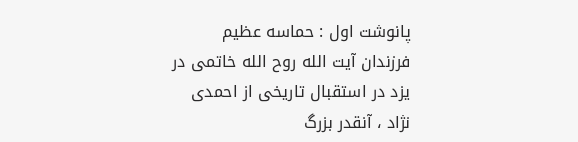پانوشت اول : حماسه عظیم فرزندان آیت الله روح الله خاتمی در یزد در استقبال تاریخی از احمدی ن‍ژاد ، آنقدر بزرگ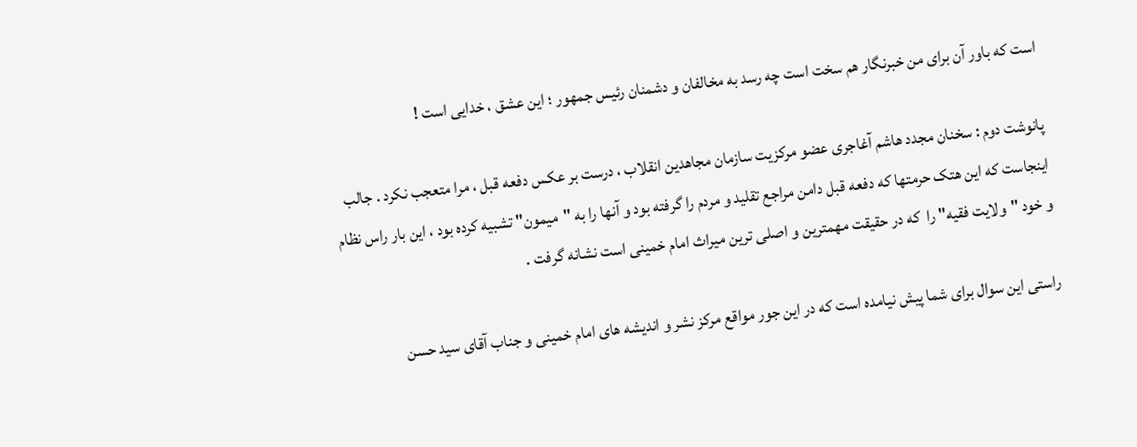است که باور آن برای من خبرنگار هم سخت است چه رسد به مخالفان و دشمنان رئیس جمهور ؛ این عشق ، خدایی است !

پانوشت دوم : سخنان مجدد هاشم آغاجری عضو مرکزیت سازمان مجاهدین انقلاب ، درست بر عکس دفعه قبل ، مرا متعجب نکرد . جالب اینجاست که این هتک حرمتها که دفعه قبل دامن مراجع تقلید و مردم را گرفته بود و آنها را به "میمون" تشبیه کرده بود ، این بار راس نظام و خود "ولایت فقیه" را  که در حقیقت مهمترین و اصلی ترین میراث امام خمینی است نشانه گرفت .

راستی این سوال برای شما پیش نیامده است که در این جور مواقع مرکز نشر و اندیشه های امام خمینی و جناب آقای سید حسن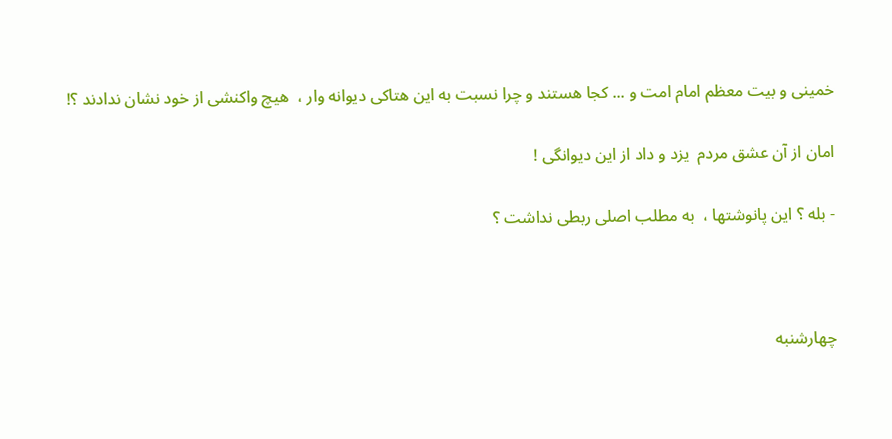خمینی و بیت معظم امام امت و ... کجا هستند و چرا نسبت به این هتاکی دیوانه وار ،  هیچ واکنشی از خود نشان ندادند ؟!

امان از آن عشق مردم  یزد و داد از این دیوانگی !

- بله ؟ این پانوشتها ،  به مطلب اصلی ربطی نداشت ؟



چهارشنبه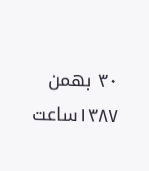۳٠ بهمن ۱۳۸٧ساعت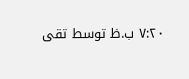٧:٢٠ ب.ظ توسط تقی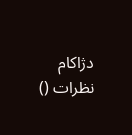دژاکام نظرات ()